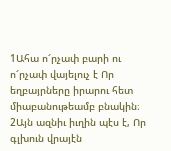1Ահա ո՜րչափ բարի ու ո՜րչափ վայելուչ է Որ եղբայրները իրարու հետ միաբանութեամբ բնակին։
2Այն ազնիւ իւղին պէս է, Որ գլխուն վրայէն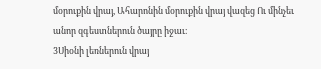մօրուքին վրայ, Ահարոնին մօրուքին վրայ վազեց Ու մինչեւ անոր զգեստներուն ծայրը իջաւ։
3Սիօնի լեռներուն վրայ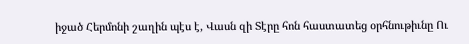իջած Հերմոնի շաղին պէս է, Վասն զի Տէրը հոն հաստատեց օրհնութիւնը Ու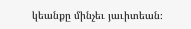կեանքը մինչեւ յաւիտեան։